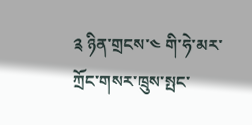༉ ཉིན་གྲངས་༤ གི་ཧེ་མར་ ཀྲོང་གསར་ཁྲུས་སྤང་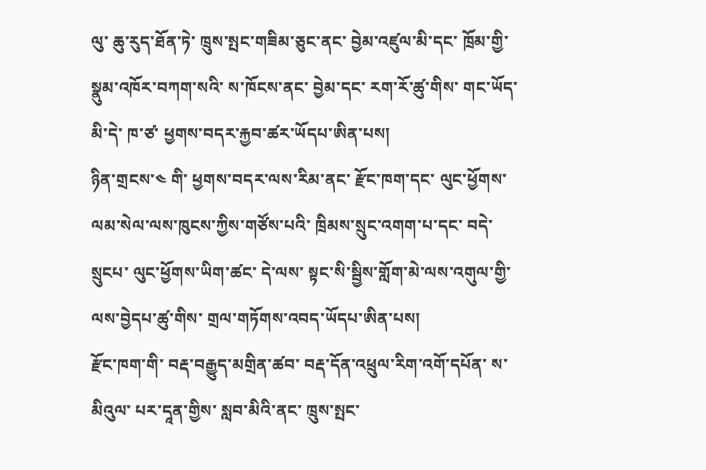ལུ་ ཆུ་རུད་ཐོན་ཏེ་ ཁྲུས་སྤང་གཟིམ་ཅུང་ནང་ བྱེམ་འཛུལ་མི་དང་ ཁྲོམ་གྱི་ སྣུམ་འཁོར་བཀག་སའི་ ས་ཁོངས་ནང་ བྱེམ་དང་ རག་རོ་ཚུ་གིས་ གང་ཡོད་མི་དེ་ ཁ་ཙ་ ཕྱགས་བདར་རྐྱབ་ཚར་ཡོདཔ་ཨིན་པས།
ཉིན་གྲངས་༤ གི་ ཕྱགས་བདར་ལས་རིམ་ནང་ རྫོང་ཁག་དང་ ལུང་ཕྱོགས་ལམ་སེལ་ལས་ཁུངས་ཀྱིས་གཙོས་པའི་ ཁྲིམས་སྲུང་འགག་པ་དང་ བདེ་སྲུངཔ་ ལུང་ཕྱོགས་ཡིག་ཚང་ དེ་ལས་ སྟང་སི་སྦྱིས་གློག་མེ་ལས་འགུལ་གྱི་ ལས་བྱེདཔ་ཚུ་གིས་ གྲལ་གཏོགས་འབད་ཡོདཔ་ཨིན་པས།
རྫོང་ཁག་གི་ བརྡ་བརྒྱུད་མགྲིན་ཚབ་ བརྡ་དོན་འཕྲུལ་རིག་འགོ་དཔོན་ ས་མིའུལ་ པར་དཱན་གྱིས་ སླབ་མིའི་ནང་ ཁྲུས་སྤང་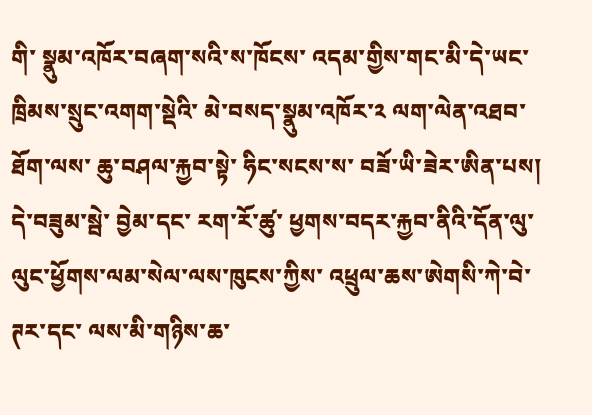གི་ སྣུམ་འཁོར་བཞག་སའི་ས་ཁོངས་ འདམ་གྱིས་གང་མི་དེ་ཡང་ ཁྲིམས་སྲུང་འགག་སྡེའི་ མེ་བསད་སྣུམ་འཁོར་༢ ལག་ལེན་འཐབ་ཐོག་ལས་ ཆུ་བཤལ་རྐྱབ་སྟེ་ ཧིང་སངས་ས་ བཟོ་ཡི་ཟེར་ཨིན་པས།
དེ་བཟུམ་སྦེ་ བྱེམ་དང་ རག་རོ་ཚུ་ ཕྱགས་བདར་རྐྱབ་ནིའི་དོན་ལུ་ ལུང་ཕྱོགས་ལམ་སེལ་ལས་ཁུངས་ཀྱིས་ འཕྲུལ་ཆས་ཨེགསི་ཀེ་བེ་ཊར་དང་ ལས་མི་གཉིས་ཆ་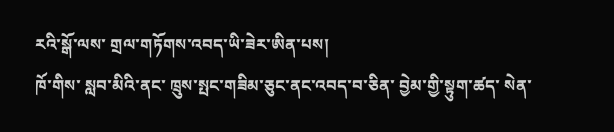རའི་སྒོ་ལས་ གྲལ་གཏོགས་འབད་ཡི་ཟེར་ཨིན་པས།
ཁོ་གིས་ སླབ་མིའི་ནང་ ཁྲུས་སྤང་གཟིམ་ཅུང་ནང་འབད་བ་ཅིན་ བྱེམ་གྱི་སྟུག་ཚད་ སེན་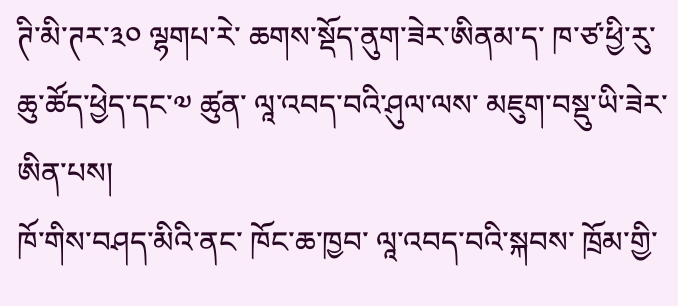ཊི་མི་ཊར་༣༠ ལྷགཔ་རེ་ ཆགས་སྡོད་ནུག་ཟེར་ཨིནམ་ད་ ཁ་ཙ་ཕྱི་རུ་ ཆུ་ཚོད་ཕྱེད་དང་༧ ཚུན་ ལཱ་འབད་བའི་ཤུལ་ལས་ མཇུག་བསྡུ་ཡི་ཟེར་ཨིན་པས།
ཁོ་གིས་བཤད་མིའི་ནང་ ཁོང་ཆ་ཁྱབ་ ལཱ་འབད་བའི་སྐབས་ ཁྲོམ་གྱི་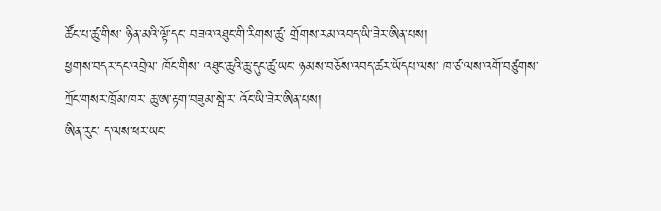ཚོང་པ་ཚུ་གིས་ ཉིན་མའི་ལྟོ་དང་ བཟའ་འཐུང་གི་རིགས་ཚུ་ གྲོགས་རམ་འབད་ཡི་ཟེར་ཨིན་པས།
ཕྱགས་བདར་དང་འབྲེལ་ ཁོང་གིས་ འཐུང་ཆུའི་ཆུ་དུང་ཚུ་ཡང་ ཉམས་བཅོས་འབད་ཚར་ཡོདཔ་ལས་ ཁ་ཙ་ལས་འགོ་བཙུགས་ ཀྲོང་གསར་ཁྲོམ་ཁར་ ཆུ་ཨ་རྟག་བཟུམ་སྦེ་ར་ འོང་ཡི་ཟེར་ཨིན་པས།
ཨིན་རུང་ ད་ལས་ཕར་ཡང་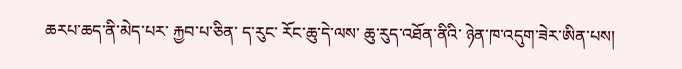ཆརཔ་ཆད་ནི་མེད་པར་ རྐྱབ་པ་ཅིན་ ད་རུང་ རོང་ཆུ་དེ་ལས་ ཆུ་རུད་འཐོན་ནིའི་ ཉེན་ཁ་འདུག་ཟེར་ཨིན་པས།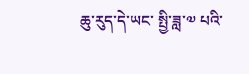ཆུ་རུད་དེ་ཡང་ སྤྱི་ཟླ་༧ པའི་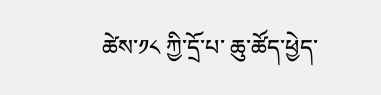ཚེས་༡༨ ཀྱི་དྲོ་པ་ ཆུ་ཚོད་ཕྱེད་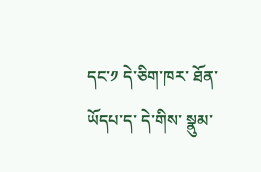དང་༡ དེ་ཅིག་ཁར་ ཐོན་ཡོདཔ་ད་ དེ་གིས་ སྣུམ་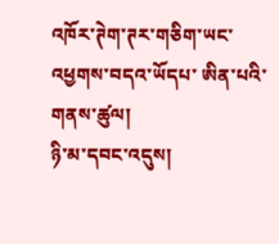འཁོར་ཊེག་ཊར་གཅིག་ཡང་ འཕྱགས་བདའ་ཡོདཔ་ ཨིན་པའི་གནས་ཚུལ།
ཉི་མ་དབང་འདུས།